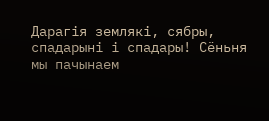Дарагія землякі, сябры, спадарыні і спадары! Сёньня мы пачынаем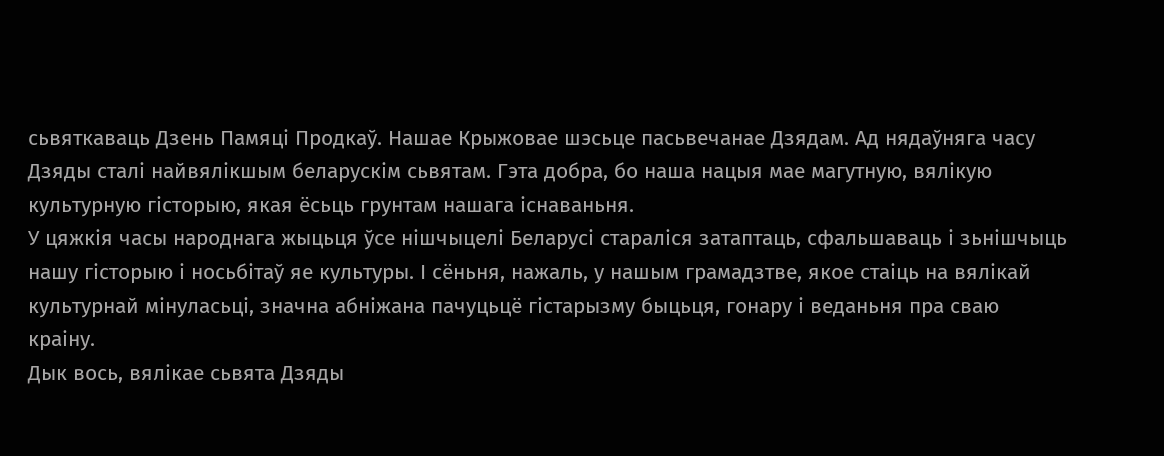сьвяткаваць Дзень Памяці Продкаў. Нашае Крыжовае шэсьце пасьвечанае Дзядам. Ад нядаўняга часу Дзяды сталі найвялікшым беларускім сьвятам. Гэта добра, бо наша нацыя мае магутную, вялікую культурную гісторыю, якая ёсьць грунтам нашага існаваньня.
У цяжкія часы народнага жыцьця ўсе нішчыцелі Беларусі стараліся затаптаць, сфальшаваць і зьнішчыць нашу гісторыю і носьбітаў яе культуры. І сёньня, нажаль, у нашым грамадзтве, якое стаіць на вялікай культурнай мінуласьці, значна абніжана пачуцьцё гістарызму быцьця, гонару і веданьня пра сваю краіну.
Дык вось, вялікае сьвята Дзяды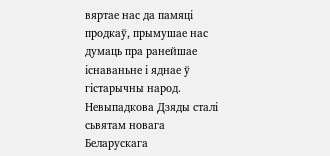вяртае нас да памяці продкаў, прымушае нас думаць пра ранейшае існаваньне і яднае ў гістарычны народ. Невыпадкова Дзяды сталі сьвятам новага Беларускага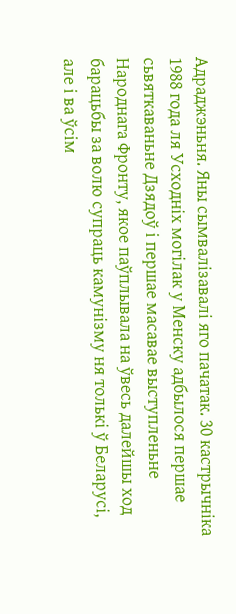Адраджэньня. Яны сымвалізавалі яго пачатак. 30 кастрычніка 1988 года ля Усходніх могілак у Менску адбылося першае сьвяткаваньне Дзядоў і першае масавае выступленьне Народнага Фронту, якое паўплывала на ўвесь далейшы ход барацьбы за волю супраць камунізму ня толькі ў Беларусі, але і ва ўсім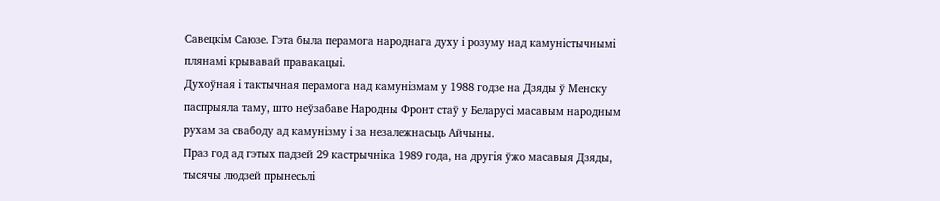Савецкім Саюзе. Гэта была перамога народнага духу і розуму над камуністычнымі плянамі крывавай правакацыі.
Духоўная і тактычная перамога над камунізмам у 1988 годзе на Дзяды ў Менску паспрыяла таму, што неўзабаве Народны Фронт стаў у Беларусі масавым народным рухам за свабоду ад камунізму і за незалежнасьць Айчыны.
Праз год ад гэтых падзей 29 кастрычніка 1989 года, на другія ўжо масавыя Дзяды, тысячы людзей прынесьлі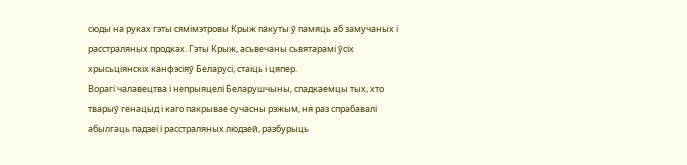сюды на руках гэты сямімэтровы Крыж пакуты ў памяць аб замучаных і расстраляных продках. Гэты Крыж, асьвечаны сьвятарамі ўсіх хрысьціянскіх канфэсіяў Беларусі, стаіць і цяпер.
Ворагі чалавецтва і непрыяцелі Беларушчыны, спадкаемцы тых, хто тварыў генацыд і каго пакрывае сучасны рэжым, ня раз спрабавалі абылгаць падзеі і расстраляных людзей, разбурыць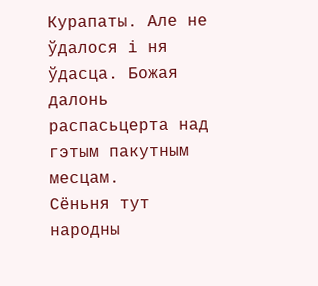Курапаты. Але не ўдалося і ня ўдасца. Божая далонь распасьцерта над гэтым пакутным месцам.
Сёньня тут народны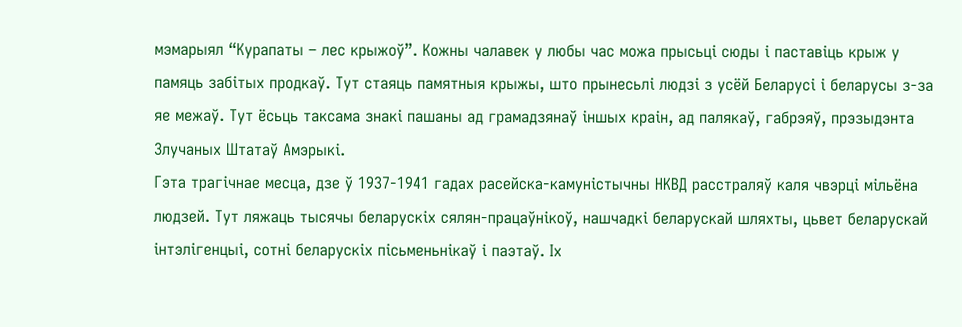мэмарыял “Курапаты – лес крыжоў”. Кожны чалавек у любы час можа прысьці сюды і паставіць крыж у памяць забітых продкаў. Тут стаяць памятныя крыжы, што прынесьлі людзі з усёй Беларусі і беларусы з-за яе межаў. Тут ёсьць таксама знакі пашаны ад грамадзянаў іншых краін, ад палякаў, габрэяў, прэзыдэнта Злучаных Штатаў Амэрыкі.
Гэта трагічнае месца, дзе ў 1937-1941 гадах расейска-камуністычны НКВД расстраляў каля чвэрці мільёна людзей. Тут ляжаць тысячы беларускіх сялян-працаўнікоў, нашчадкі беларускай шляхты, цьвет беларускай інтэлігенцыі, сотні беларускіх пісьменьнікаў і паэтаў. Іх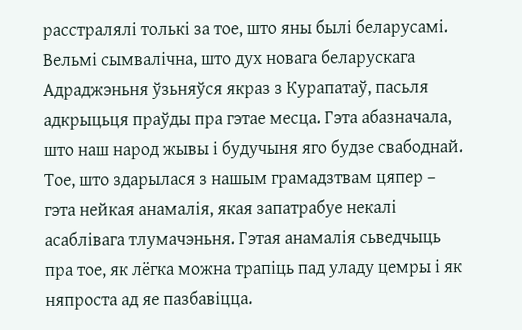расстралялі толькі за тое, што яны былі беларусамі.
Вельмі сымвалічна, што дух новага беларускага Адраджэньня ўзьняўся якраз з Курапатаў, пасьля адкрыцьця праўды пра гэтае месца. Гэта абазначала, што наш народ жывы і будучыня яго будзе свабоднай.
Тое, што здарылася з нашым грамадзтвам цяпер – гэта нейкая анамалія, якая запатрабуе некалі асаблівага тлумачэньня. Гэтая анамалія сьведчыць пра тое, як лёгка можна трапіць пад уладу цемры і як няпроста ад яе пазбавіцца.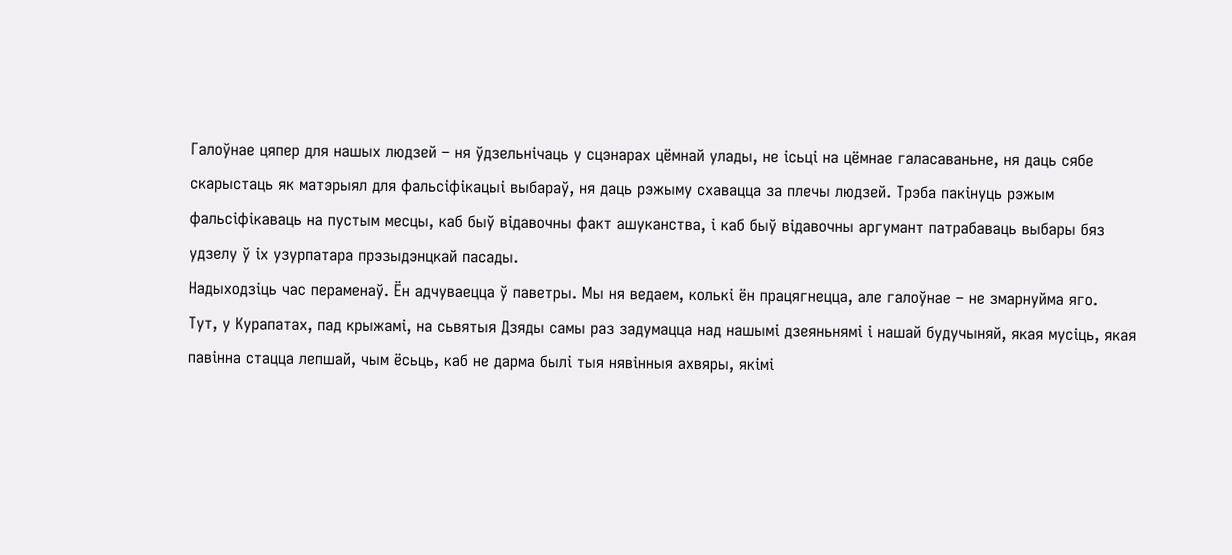Галоўнае цяпер для нашых людзей – ня ўдзельнічаць у сцэнарах цёмнай улады, не ісьці на цёмнае галасаваньне, ня даць сябе скарыстаць як матэрыял для фальсіфікацыі выбараў, ня даць рэжыму схавацца за плечы людзей. Трэба пакінуць рэжым фальсіфікаваць на пустым месцы, каб быў відавочны факт ашуканства, і каб быў відавочны аргумант патрабаваць выбары бяз удзелу ў іх узурпатара прэзыдэнцкай пасады.
Надыходзіць час пераменаў. Ён адчуваецца ў паветры. Мы ня ведаем, колькі ён працягнецца, але галоўнае – не змарнуйма яго.
Тут, у Курапатах, пад крыжамі, на сьвятыя Дзяды самы раз задумацца над нашымі дзеяньнямі і нашай будучыняй, якая мусіць, якая павінна стацца лепшай, чым ёсьць, каб не дарма былі тыя нявінныя ахвяры, якімі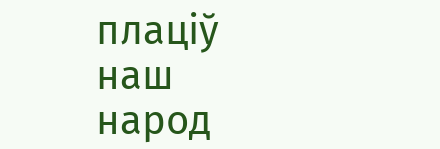плаціў наш народ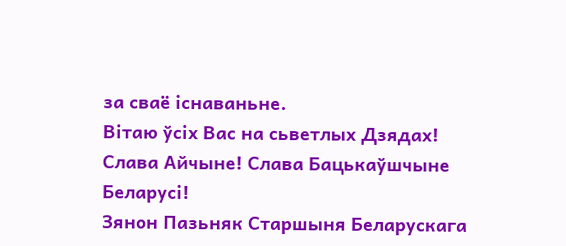за сваё існаваньне.
Вітаю ўсіх Вас на сьветлых Дзядах! Слава Айчыне! Слава Бацькаўшчыне Беларусі!
Зянон Пазьняк Старшыня Беларускага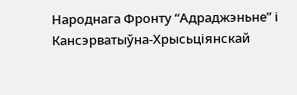Народнага Фронту “Адраджэньне” і Кансэрватыўна-Хрысьціянскай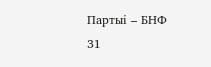Партыі – БНФ
31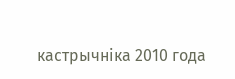кастрычніка 2010 года